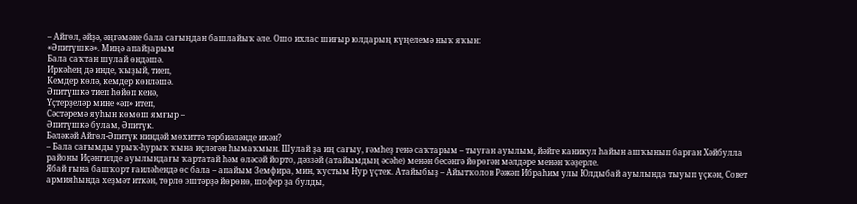– Айгөл, әйҙә, әңгәмәне бала сағыңдан башлайыҡ әле. Ошо ихлас шиғыр юлдарың күңелемә ныҡ яҡын:
«Әпитүшкә». Миңә апайҙарым
Бала саҡтан шулай өндәшә.
Иркәһең дә инде, ҡыҙый, тиеп,
Кемдер көлә, кемдер көнләшә.
Әпитүшкә тиеп һөйөп кенә,
Үҫтерҙеләр мине «әп» итеп,
Сәстәремә яуһын көмөш ямғыр –
Әпитүшкә булам, Әпитүк.
Бәләкәй Айгөл-Әпитүк ниндәй мөхиттә тәрбиәләнде икән?
– Бала сағымды урыҡ-һурыҡ ҡына иҫләгән һымаҡмын. Шулай ҙа иң сағыу, ғәмһеҙ генә саҡтарым – тыуған ауылым, йәйге каникул һайын ашҡынып барған Хәйбулла районы Иҫәнгилде ауылындағы ҡартатай һәм өләсәй йорто, дәззәй (атайымдың әсәһе) менән бесәнгә йөрөгән мәлдәре менән ҡәҙерле.
Ябай ғына башҡорт ғаиләһендә өс бала – апайым Земфира, мин, ҡустым Нур үҫтек. Атайыбыҙ – Айытҡолов Рәжәп Ибраһим улы Юлдыбай ауылында тыуып үҫкән, Совет армияһында хеҙмәт иткән, төрлө эштәрҙә йөрөнө, шофер ҙа булды,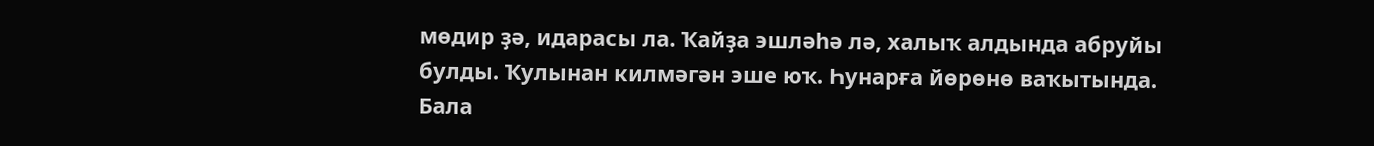мөдир ҙә, идарасы ла. Ҡайҙа эшләһә лә, халыҡ алдында абруйы булды. Ҡулынан килмәгән эше юҡ. Һунарға йөрөнө ваҡытында. Бала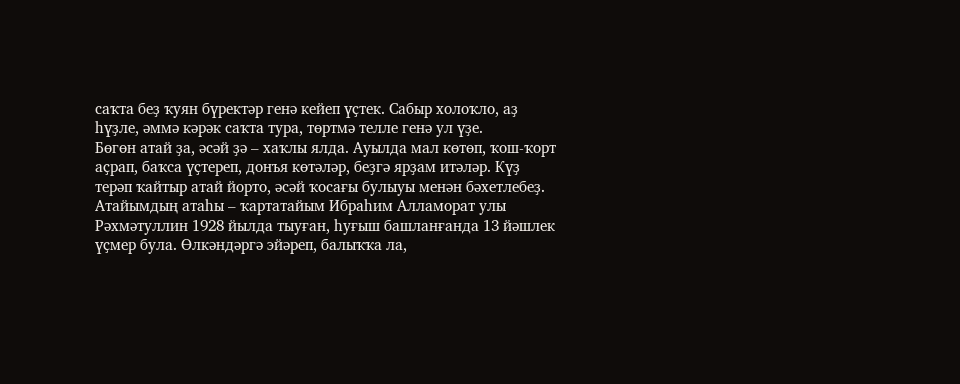саҡта беҙ ҡуян бүректәр генә кейеп үҫтек. Сабыр холоҡло, аҙ һүҙле, әммә кәрәк саҡта тура, төртмә телле генә ул үҙе.
Бөгөн атай ҙа, әсәй ҙә – хаҡлы ялда. Ауылда мал көтөп, ҡош-ҡорт аҫрап, баҡса үҫтереп, донъя көтәләр, беҙгә ярҙам итәләр. Күҙ терәп ҡайтыр атай йорто, әсәй ҡосағы булыуы менән бәхетлебеҙ.
Атайымдың атаһы – ҡартатайым Ибраһим Алламорат улы Рәхмәтуллин 1928 йылда тыуған, һуғыш башланғанда 13 йәшлек үҫмер була. Өлкәндәргә эйәреп, балыҡҡа ла,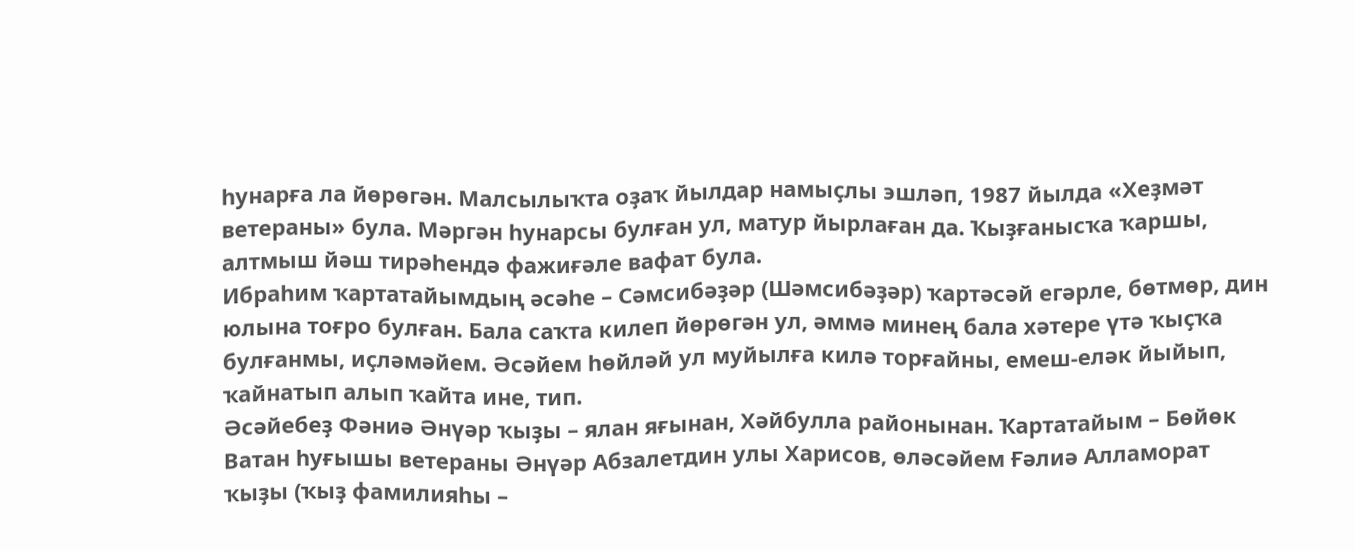һунарға ла йөрөгән. Малсылыҡта оҙаҡ йылдар намыҫлы эшләп, 1987 йылда «Хеҙмәт ветераны» була. Мәргән һунарсы булған ул, матур йырлаған да. Ҡыҙғанысҡа ҡаршы, алтмыш йәш тирәһендә фажиғәле вафат була.
Ибраһим ҡартатайымдың әсәһе – Сәмсибәҙәр (Шәмсибәҙәр) ҡартәсәй егәрле, бөтмөр, дин юлына тоғро булған. Бала саҡта килеп йөрөгән ул, әммә минең бала хәтере үтә ҡыҫҡа булғанмы, иҫләмәйем. Әсәйем һөйләй ул муйылға килә торғайны, емеш-еләк йыйып, ҡайнатып алып ҡайта ине, тип.
Әсәйебеҙ Фәниә Әнүәр ҡыҙы – ялан яғынан, Хәйбулла районынан. Ҡартатайым – Бөйөк Ватан һуғышы ветераны Әнүәр Абзалетдин улы Харисов, өләсәйем Ғәлиә Алламорат ҡыҙы (ҡыҙ фамилияһы –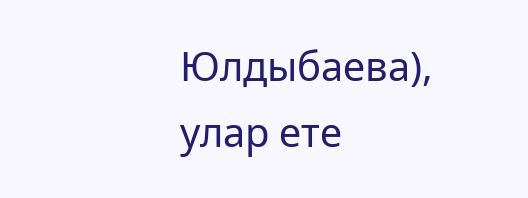Юлдыбаева), улар ете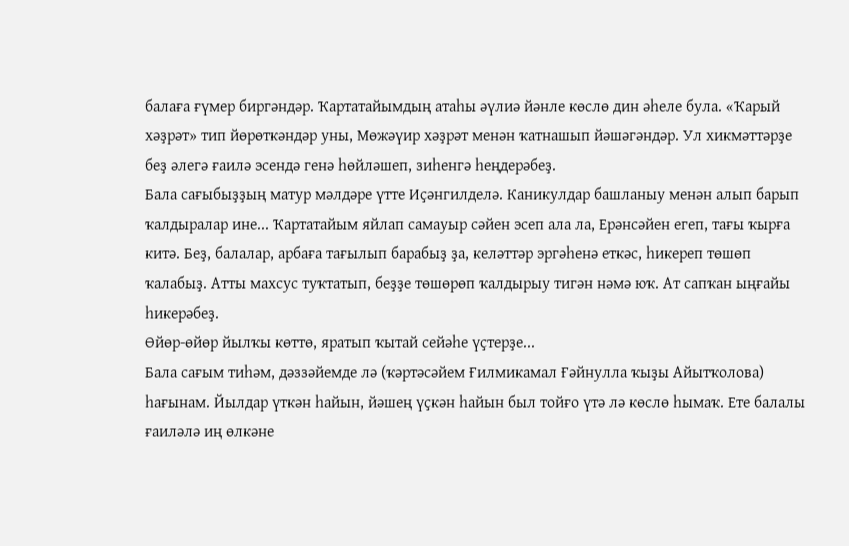балаға ғүмер биргәндәр. Ҡартатайымдың атаһы әүлиә йәнле көслө дин әһеле була. «Ҡарый хәҙрәт» тип йөрөткәндәр уны, Мөжәүир хәҙрәт менән ҡатнашып йәшәгәндәр. Ул хикмәттәрҙе беҙ әлегә ғаилә эсендә генә һөйләшеп, зиһенгә һеңдерәбеҙ.
Бала сағыбыҙҙың матур мәлдәре үтте Иҫәнгилделә. Каникулдар башланыу менән алып барып ҡалдыралар ине... Ҡартатайым яйлап самауыр сәйен эсеп ала ла, Ерәнсәйен егеп, тағы ҡырға китә. Беҙ, балалар, арбаға тағылып барабыҙ ҙа, келәттәр эргәһенә еткәс, һикереп төшөп ҡалабыҙ. Атты махсус туҡтатып, беҙҙе төшөрөп ҡалдырыу тигән нәмә юҡ. Ат сапҡан ыңғайы һикерәбеҙ.
Өйөр-өйөр йылҡы көттө, яратып ҡытай сейәһе үҫтерҙе...
Бала сағым тиһәм, дәззәйемде лә (ҡәртәсәйем Ғилмикамал Ғәйнулла ҡыҙы Айытҡолова) һағынам. Йылдар үткән һайын, йәшең үҫкән һайын был тойғо үтә лә көслө һымаҡ. Ете балалы ғаиләлә иң өлкәне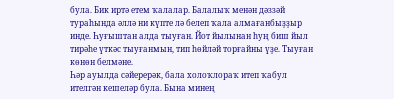була. Бик иртә етем ҡалалар. Балалыҡ менән дәззәй тураһында әллә ни күпте лә белеп ҡала алмағанбыҙҙыр инде. Һуғыштан алда тыуған. Йот йылынан һуң биш йыл тирәһе үткәс тыуғанмын, тип һөйләй торғайны үҙе. Тыуған көнөн белмәне.
Һәр ауылда сәйерерәк, бала холоҡлораҡ итеп ҡабул ителгән кешеләр була. Бына минең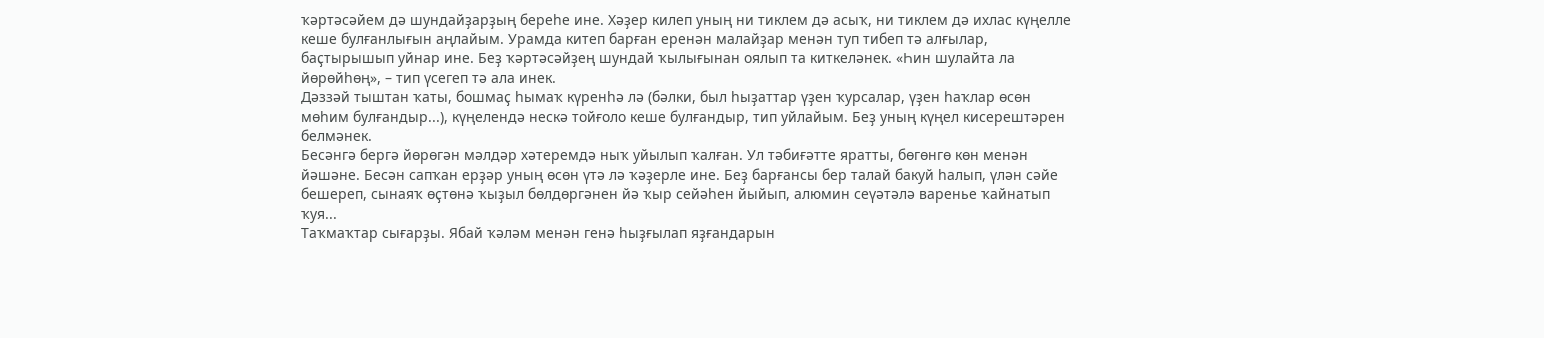ҡәртәсәйем дә шундайҙарҙың береһе ине. Хәҙер килеп уның ни тиклем дә асыҡ, ни тиклем дә ихлас күңелле кеше булғанлығын аңлайым. Урамда китеп барған еренән малайҙар менән туп тибеп тә алғылар, баҫтырышып уйнар ине. Беҙ ҡәртәсәйҙең шундай ҡылығынан оялып та киткеләнек. «Һин шулайта ла йөрөйһөң», – тип үсегеп тә ала инек.
Дәззәй тыштан ҡаты, бошмаҫ һымаҡ күренһә лә (бәлки, был һыҙаттар үҙен ҡурсалар, үҙен һаҡлар өсөн мөһим булғандыр...), күңелендә нескә тойғоло кеше булғандыр, тип уйлайым. Беҙ уның күңел кисерештәрен белмәнек.
Бесәнгә бергә йөрөгән мәлдәр хәтеремдә ныҡ уйылып ҡалған. Ул тәбиғәтте яратты, бөгөнгө көн менән йәшәне. Бесән сапҡан ерҙәр уның өсөн үтә лә ҡәҙерле ине. Беҙ барғансы бер талай бакуй һалып, үлән сәйе бешереп, сынаяҡ өҫтөнә ҡыҙыл бөлдөргәнен йә ҡыр сейәһен йыйып, алюмин сеүәтәлә варенье ҡайнатып ҡуя...
Таҡмаҡтар сығарҙы. Ябай ҡәләм менән генә һыҙғылап яҙғандарын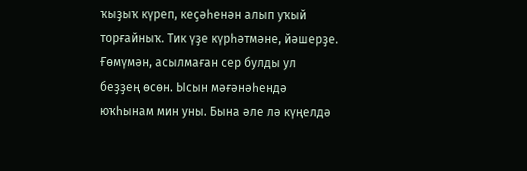ҡыҙыҡ күреп, кеҫәһенән алып уҡый торғайныҡ. Тик үҙе күрһәтмәне, йәшерҙе. Ғөмүмән, асылмаған сер булды ул беҙҙең өсөн. Ысын мәғәнәһендә юҡһынам мин уны. Бына әле лә күңелдә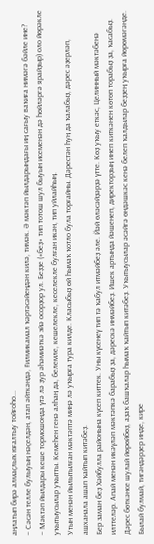аңлатып бирә алмаҫлыҡ юғалтыу тойғоһо...
– Сәсән телле булыуың нәҫелдән, атап әйткәндә, Ғилмикамал ҡәртәсәйеңдән килә, тимәк. Ә мәктәп йылдарындағы иң сағыу ваҡиға нимәгә бәйле ине?
– Мәктәп йылдары кеше тормошонда үтә лә ҙур әһәмиәткә эйә осорҙор ул. Беҙҙе («беҙ» тип тотош шул быуын исеменән дә һөйләргә ярайҙыр) оло йөрәкле уҡытыусылар уҡытты. Кемеһен генә алһаң да, белемле, кешелекле, кеселекле булған икән, тип уйлайһың.
Утын менән йылытылған мәктәптә миңә лә уҡырға тура килде. Класыбыҙ өй һымаҡ ҡотло була торғайны. Дәрестән һуң да ҡалабыҙ, дәрес әҙерләп, ашханала ашап ҡайтып китәбеҙ.
Бер заман беҙ Хәйбулла районына күсеп киттек. Уны күсенеү тип тә ҡабул итмәйбеҙ әле. Йәй өләсәйҙәрҙә үтте. Көҙ уҡыу еткәс, Целинный мәктәбенә илттеләр. Апай менән икәүләп мәктәпкә барабыҙ ҙа, дәрескә инмәйбеҙ. Ишек артында йәшенеп, директорҙың инеп киткәнен көтөп торабыҙ ҙа, ҡасабыҙ. Дәрес бөткәнсе шулай йөрөйбөҙ, аҙаҡ башҡалар һымаҡ ҡайтып китәбеҙ. Уҡытыусылар әсәйгә өндәшкәс кенә белеп ҡалдылар беҙҙең уҡырға йөрөмәгәнде. Былай булмай, тигәндәрҙер инде, кире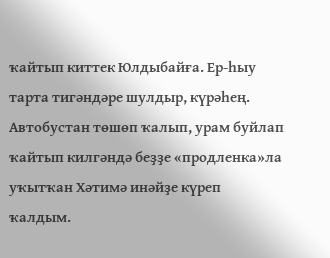ҡайтып киттек Юлдыбайға. Ер-һыу тарта тигәндәре шулдыр, күрәһең. Автобустан төшөп ҡалып, урам буйлап ҡайтып килгәндә беҙҙе «продленка»ла уҡытҡан Хәтимә инәйҙе күреп ҡалдым.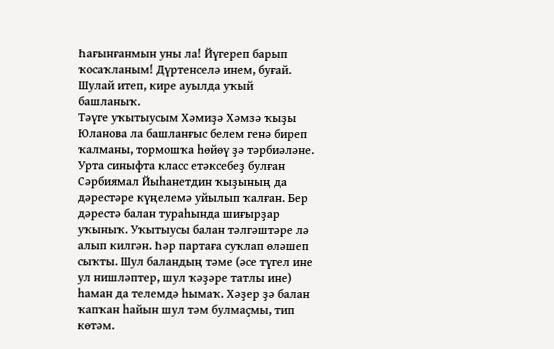Һағынғанмын уны ла! Йүгереп барып ҡосаҡланым! Дүртенселә инем, буғай. Шулай итеп, кире ауылда уҡый башланыҡ.
Тәүге уҡытыусым Хәмиҙә Хәмзә ҡыҙы Юланова ла башланғыс белем генә биреп ҡалманы, тормошҡа һөйөү ҙә тәрбиәләне.
Урта синыфта класс етәксебеҙ булған Сәрбиямал Йыһанетдин ҡыҙының да дәрестәре күңелемә уйылып ҡалған. Бер дәрестә балан тураһында шиғырҙар уҡыныҡ. Уҡытыусы балан тәлгәштәре лә алып килгән. Һәр партаға суҡлап өләшеп сыҡты. Шул баландың тәме (әсе түгел ине ул нишләптер, шул ҡәҙәре татлы ине) һаман да телемдә һымаҡ. Хәҙер ҙә балан ҡапҡан һайын шул тәм булмаҫмы, тип көтәм.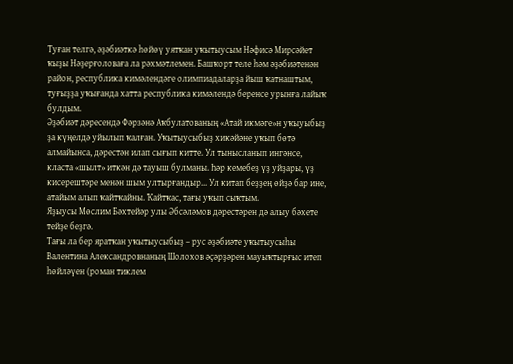Туған телгә, әҙәбиәткә һөйөү уятҡан уҡытыусым Нәфисә Мирсәйет ҡыҙы Нәҙерғоловаға ла рәхмәтлемен. Башҡорт теле һәм әҙәбиәтенән район, республика кимәлендәге олимпиадаларҙа йыш ҡатнаштым, туғыҙҙа уҡығанда хатта республика кимәлендә беренсе урынға лайыҡ булдым.
Әҙәбиәт дәресендә Фәрзәнә Аҡбулатованың «Атай икмәге»н уҡыуыбыҙ ҙа күңелдә уйылып ҡалған. Уҡытыусыбыҙ хикәйәне уҡып бөтә алмайынса, дәрестән илап сығып китте. Ул тынысланып ингәнсе, класта «шылт» иткән дә тауыш булманы. Һәр кемебеҙ үҙ уйҙары, үҙ кисерештәре менән шым ултырғандыр... Ул китап беҙҙең өйҙә бар ине, атайым алып ҡайтҡайны. Ҡайтҡас, тағы уҡып сыҡтым.
Яҙыусы Мөслим Бәхтейәр улы Әбсәләмов дәрестәрен дә алыу бәхете тейҙе беҙгә.
Тағы ла бер яратҡан уҡытыусыбыҙ – рус әҙәбиәте уҡытыусыһы Валентина Александровнаның Шолохов әҫәрҙәрен мауыҡтырғыс итеп һөйләүен (роман тиклем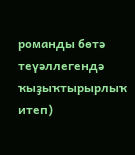романды бөтә теүәллегендә ҡыҙыҡтырырлыҡ итеп)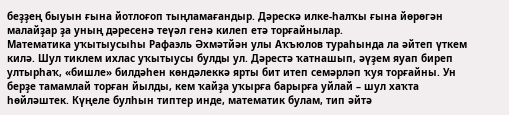беҙҙең быуын ғына йотлоғоп тыңламағандыр. Дәрескә илке-һалҡы ғына йөрөгән малайҙар ҙа уның дәресенә теүәл генә килеп етә торғайнылар.
Математика уҡытыусыһы Рафаэль Әхмәтйән улы Аҡъюлов тураһында ла әйтеп үткем килә. Шул тиклем ихлас уҡытыусы булды ул. Дәрестә ҡатнашып, әүҙем яуап биреп ултырһаҡ, «бишле» билдәһен көндәлеккә ярты бит итеп семәрләп ҡуя торғайны. Ун берҙе тамамлай торған йылды, кем ҡайҙа уҡырға барырға уйлай – шул хаҡта һөйләштек. Күңеле булһын типтер инде, математик булам, тип әйтә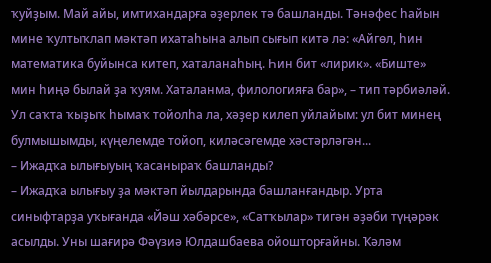ҡуйҙым. Май айы, имтихандарға әҙерлек тә башланды. Тәнәфес һайын мине ҡултыҡлап мәктәп ихатаһына алып сығып китә лә: «Айгөл, һин математика буйынса китеп, хаталанаһың. Һин бит «лирик». «Биште» мин һиңә былай ҙа ҡуям. Хаталанма, филологияға бар», – тип тәрбиәләй. Ул саҡта ҡыҙыҡ һымаҡ тойолһа ла, хәҙер килеп уйлайым: ул бит минең булмышымды, күңелемде тойоп, киләсәгемде хәстәрләгән...
– Ижадҡа ылығыуың ҡасаныраҡ башланды?
– Ижадҡа ылығыу ҙа мәктәп йылдарында башланғандыр. Урта синыфтарҙа уҡығанда «Йәш хәбәрсе», «Сатҡылар» тигән әҙәби түңәрәк асылды. Уны шағирә Фәүзиә Юлдашбаева ойошторғайны. Ҡәләм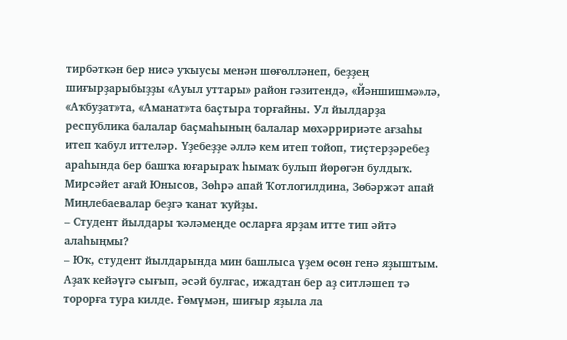тирбәткән бер нисә уҡыусы менән шөғөлләнеп, беҙҙең шиғырҙарыбыҙҙы «Ауыл уттары» район гәзитендә, «Йәншишмә»лә, «Аҡбуҙат»та, «Аманат»та баҫтыра торғайны. Ул йылдарҙа республика балалар баҫмаһының балалар мөхәрририәте ағзаһы итеп ҡабул иттеләр. Үҙебеҙҙе әллә кем итеп тойоп, тиҫтерҙәребеҙ араһында бер башҡа юғарыраҡ һымаҡ булып йөрөгән булдыҡ. Мирсәйет ағай Юнысов, Зөһрә апай Ҡотлогилдина, Зөбәржәт апай Миңлебаевалар беҙгә ҡанат ҡуйҙы.
– Студент йылдары ҡәләмеңде осларға ярҙам итте тип әйтә алаһыңмы?
– Юҡ, студент йылдарында мин башлыса үҙем өсөн генә яҙыштым. Аҙаҡ кейәүгә сығып, әсәй булғас, ижадтан бер аҙ ситләшеп тә торорға тура килде. Ғөмүмән, шиғыр яҙыла ла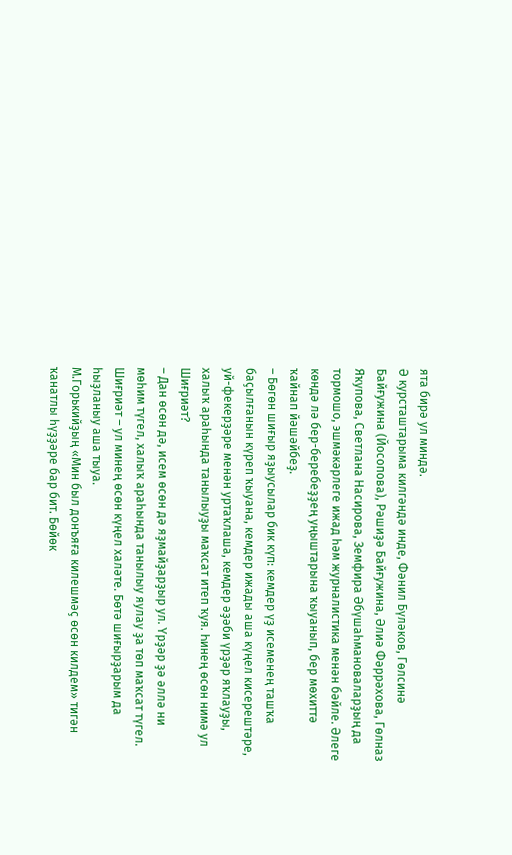ята бирә ул миндә.
Ә курсташтарыма килгәндә инде, Фәнил Бүләков, Гөлсинә Байғужина (Йосопова), Рәшиҙә Байғужина, Әлиә Фәррәхова, Гөлназ Яҡупова, Светлана Насирова, Земфира Әбүшаһмановаларҙың да тормошо, эшмәкәрлеге ижад һәм журналистика менән бәйле. Әлеге көндә лә бер-беребеҙҙең уңыштарына ҡыуанып, бер мөхиттә ҡайнап йәшәйбеҙ.
– Бөгөн шиғыр яҙыусылар бик күп: кемдер үҙ исеменең ташҡа баҫылғанын күреп ҡыуана, кемдер ижады аша күңел кисерештәре, уй-фекерҙәре менән уртаҡлаша, кемдер әҙәби үрҙәр яҡлауҙы, халыҡ араһында танылыуҙы маҡсат итеп ҡуя. Һинең өсөн нимә ул Шиғриәт?
– Дан өсөн дә, исем өсөн дә яҙмайҙарҙыр ул. Үрҙәр ҙә әллә ни мөһим түгел, халыҡ араһында танылыу яулау ҙа төп маҡсат түгел. Шиғриәт – ул минең өсөн күңел халәте. Бөтә шиғырҙарым да һыҙланыу аша тыуа.
М.Горькийҙың «Мин был донъяға килешмәҫ өсөн килдем» тигән ҡанатлы һүҙҙәре бар бит. Бөйөк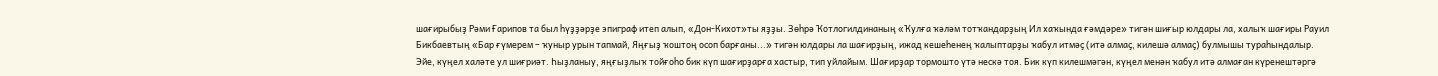шағирыбыҙ Рәми Ғарипов та был һүҙҙәрҙе эпиграф итеп алып, «Дон-Кихот»ты яҙҙы. Зөһрә Ҡотлогилдинаның «Ҡулға ҡәләм тотҡандарҙың Ил хаҡында ғәмдәре» тигән шиғыр юлдары ла, халыҡ шағиры Рауил Бикбаевтың «Бар ғүмерем – ҡуныр урын тапмай, Яңғыҙ ҡоштоң осоп барғаны...» тигән юлдары ла шағирҙың, ижад кешеһенең ҡалыптарҙы ҡабул итмәҫ (итә алмаҫ, килешә алмаҫ) булмышы тураһындалыр.
Эйе, күңел халәте ул шиғриәт. Һыҙланыу, яңғыҙлыҡ тойғоһо бик күп шағирҙарға хастыр, тип уйлайым. Шағирҙар тормошто үтә нескә тоя. Бик күп килешмәгән, күңел менән ҡабул итә алмаған күренештәргә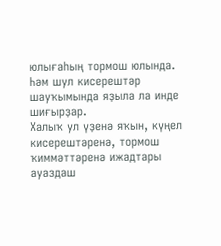юлығаһың тормош юлында. Һәм шул кисерештәр шауҡымында яҙыла ла инде шиғырҙар.
Халыҡ ул үҙенә яҡын, күңел кисерештәренә, тормош ҡиммәттәренә ижадтары ауаздаш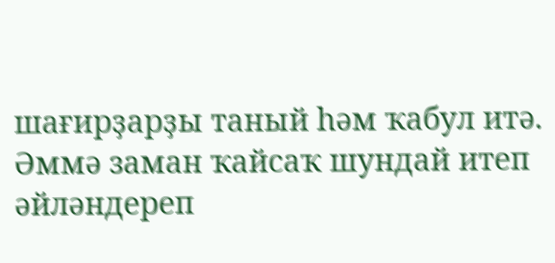шағирҙарҙы таный һәм ҡабул итә. Әммә заман ҡайсаҡ шундай итеп әйләндереп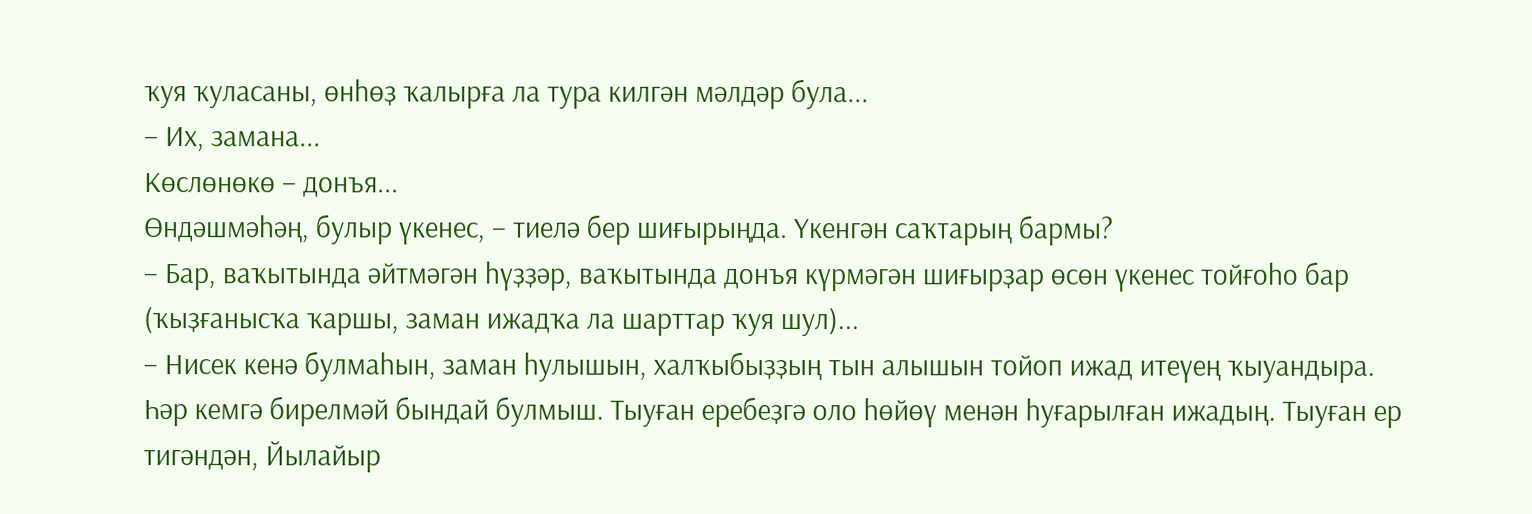ҡуя ҡуласаны, өнһөҙ ҡалырға ла тура килгән мәлдәр була...
– Их, замана...
Көслөнөкө – донъя...
Өндәшмәһәң, булыр үкенес, – тиелә бер шиғырыңда. Үкенгән саҡтарың бармы?
– Бар, ваҡытында әйтмәгән һүҙҙәр, ваҡытында донъя күрмәгән шиғырҙар өсөн үкенес тойғоһо бар (ҡыҙғанысҡа ҡаршы, заман ижадҡа ла шарттар ҡуя шул)...
– Нисек кенә булмаһын, заман һулышын, халҡыбыҙҙың тын алышын тойоп ижад итеүең ҡыуандыра. Һәр кемгә бирелмәй бындай булмыш. Тыуған еребеҙгә оло һөйөү менән һуғарылған ижадың. Тыуған ер тигәндән, Йылайыр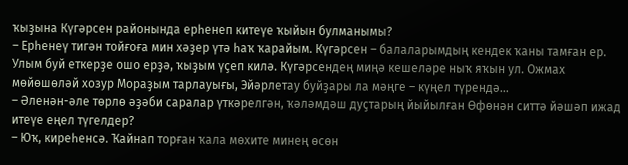ҡыҙына Күгәрсен районында ерһенеп китеүе ҡыйын булманымы?
– Ерһенеү тигән тойғоға мин хәҙер үтә һаҡ ҡарайым. Күгәрсен – балаларымдың кендек ҡаны тамған ер. Улым буй еткерҙе ошо ерҙә, ҡыҙым үҫеп килә. Күгәрсендең миңә кешеләре ныҡ яҡын ул. Ожмах мөйөшөләй хозур Мораҙым тарлауығы, Эйәрлетау буйҙары ла мәңге – күңел түрендә...
– Әленән-әле төрлө әҙәби саралар үткәрелгән, ҡәләмдәш дуҫтарың йыйылған Өфөнән ситтә йәшәп ижад итеүе еңел түгелдер?
– Юҡ, киреһенсә. Ҡайнап торған ҡала мөхите минең өсөн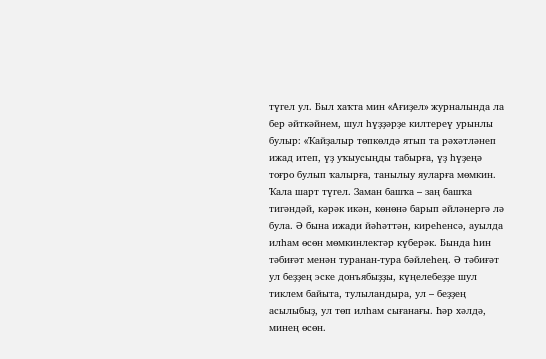түгел ул. Был хаҡта мин «Ағиҙел» журналында ла бер әйткәйнем, шул һүҙҙәрҙе килтереү урынлы булыр: «Ҡайҙалыр төпкөлдә ятып та рәхәтләнеп ижад итеп, үҙ уҡыусыңды табырға, үҙ һүҙеңә тоғро булып ҡалырға, танылыу яуларға мөмкин. Ҡала шарт түгел. Заман башҡа – заң башҡа тигәндәй, кәрәк икән, көнөнә барып әйләнергә лә була. Ә бына ижади йәһәттән, киреһенсә, ауылда илһам өсөн мөмкинлектәр күберәк. Бында һин тәбиғәт менән туранан-тура бәйлеһең. Ә тәбиғәт ул беҙҙең эске донъябыҙҙы, күңелебеҙҙе шул тиклем байыта, тулыландыра, ул – беҙҙең асылыбыҙ, ул төп илһам сығанағы. Һәр хәлдә, минең өсөн.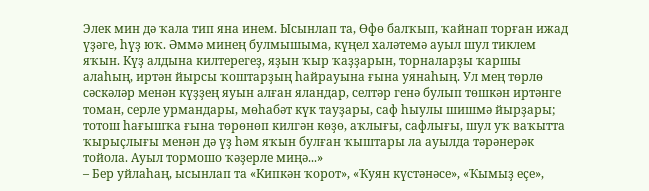Элек мин дә ҡала тип яна инем. Ысынлап та, Өфө балҡып, ҡайнап торған ижад үҙәге, һүҙ юҡ. Әммә минең булмышыма, күңел халәтемә ауыл шул тиклем яҡын. Күҙ алдына килтерегеҙ, яҙын ҡыр ҡаҙҙарын, торналарҙы ҡаршы алаһың, иртән йырсы ҡоштарҙың һайрауына ғына уянаһың. Ул мең төрлө сәскәләр менән күҙҙең яуын алған яландар, селтәр генә булып төшкән иртәнге томан, серле урмандары, мөһабәт күк тауҙары, саф һыулы шишмә йырҙары; тотош һағышҡа ғына төрөнөп килгән көҙө, аҡлығы, сафлығы, шул уҡ ваҡытта ҡырыҫлығы менән дә үҙ һәм яҡын булған ҡыштары ла ауылда тәрәнерәк тойола. Ауыл тормошо ҡәҙерле миңә...»
– Бер уйлаһаң, ысынлап та «Кипкән ҡорот», «Ҡуян күстәнәсе», «Ҡымыҙ еҫе»,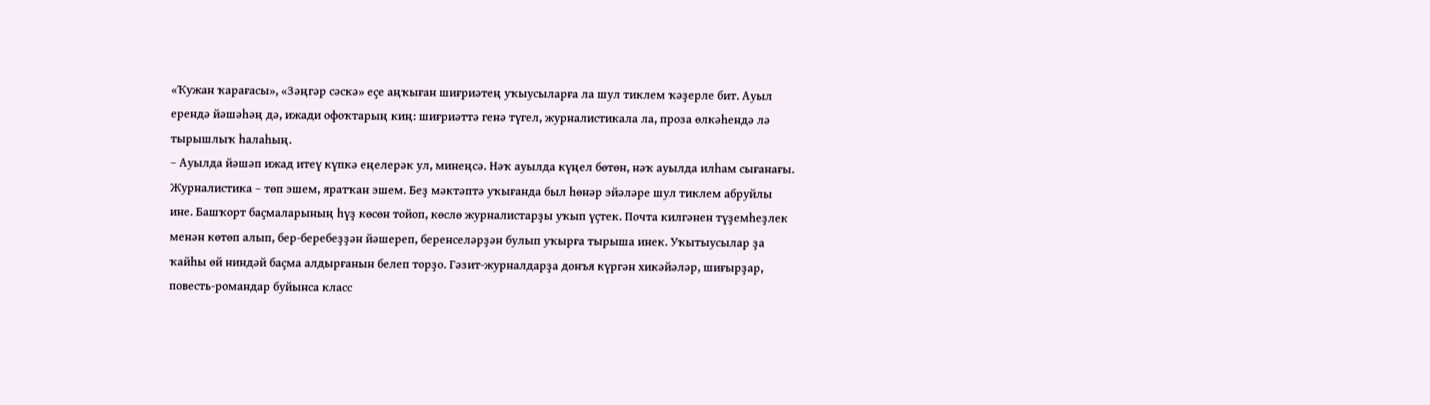«Ҡужан ҡарағасы», «Зәңгәр сәскә» еҫе аңҡыған шиғриәтең уҡыусыларға ла шул тиклем ҡәҙерле бит. Ауыл ерендә йәшәһәң дә, ижади офоҡтарың киң: шиғриәттә генә түгел, журналистикала ла, проза өлкәһендә лә тырышлыҡ һалаһың.
– Ауылда йәшәп ижад итеү күпкә еңелерәк ул, минеңсә. Нәҡ ауылда күңел бөтөн, нәҡ ауылда илһам сығанағы.
Журналистика – төп эшем, яратҡан эшем. Беҙ мәктәптә уҡығанда был һөнәр эйәләре шул тиклем абруйлы ине. Башҡорт баҫмаларының һүҙ көсөн тойоп, көслө журналистарҙы уҡып үҫтек. Почта килгәнен түҙемһеҙлек менән көтөп алып, бер-беребеҙҙән йәшереп, беренселәрҙән булып уҡырға тырыша инек. Уҡытыусылар ҙа ҡайһы өй ниндәй баҫма алдырғанын белеп торҙо. Гәзит-журналдарҙа донъя күргән хикәйәләр, шиғырҙар, повесть-романдар буйынса класс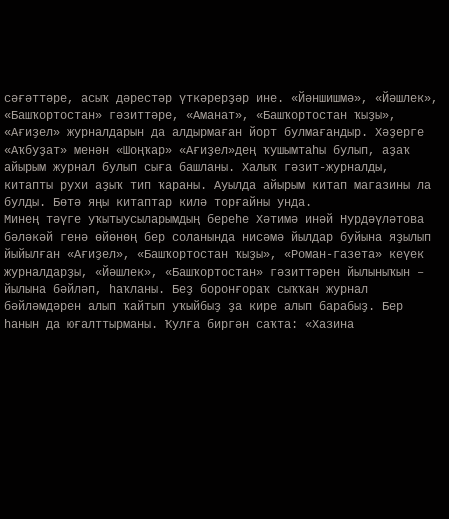сәғәттәре, асыҡ дәрестәр үткәрерҙәр ине. «Йәншишмә», «Йәшлек», «Башҡортостан» гәзиттәре, «Аманат», «Башҡортостан ҡыҙы», «Ағиҙел» журналдарын да алдырмаған йорт булмағандыр. Хәҙерге «Аҡбуҙат» менән «Шоңҡар» «Ағиҙел»дең ҡушымтаһы булып, аҙаҡ айырым журнал булып сыға башланы. Халыҡ гәзит-журналды, китапты рухи аҙыҡ тип ҡараны. Ауылда айырым китап магазины ла булды. Бөтә яңы китаптар килә торғайны унда.
Минең тәүге уҡытыусыларымдың береһе Хәтимә инәй Нурдәүләтова бәләкәй генә өйөнөң бер соланында нисәмә йылдар буйына яҙылып йыйылған «Ағиҙел», «Башҡортостан ҡыҙы», «Роман-газета» кеүек журналдарҙы, «Йәшлек», «Башҡортостан» гәзиттәрен йылыныҡын – йылына бәйләп, һаҡланы. Беҙ боронғораҡ сыҡҡан журнал бәйләмдәрен алып ҡайтып уҡыйбыҙ ҙа кире алып барабыҙ. Бер һанын да юғалттырманы. Ҡулға биргән саҡта: «Хазина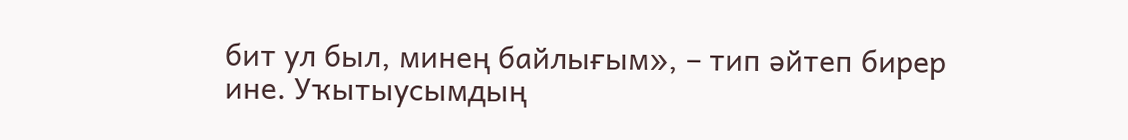бит ул был, минең байлығым», – тип әйтеп бирер ине. Уҡытыусымдың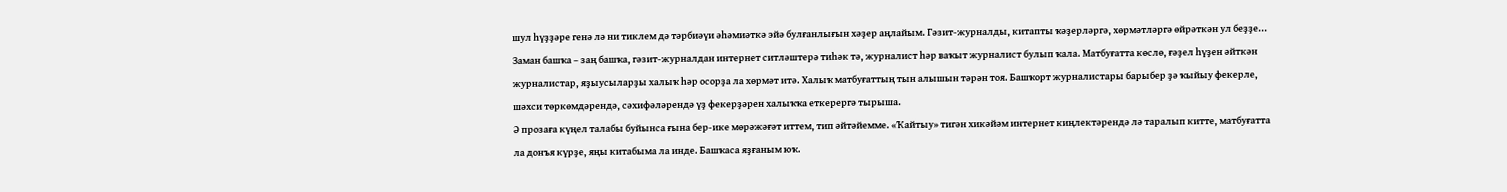шул һүҙҙәре генә лә ни тиклем дә тәрбиәүи әһәмиәткә эйә булғанлығын хәҙер аңлайым. Гәзит-журналды, китапты ҡәҙерләргә, хөрмәтләргә өйрәткән ул беҙҙе...
Заман башҡа – заң башҡа, гәзит-журналдан интернет ситләштерә тиһәк тә, журналист һәр ваҡыт журналист булып ҡала. Матбуғатта көслө, ғәҙел һүҙен әйткән журналистар, яҙыусыларҙы халыҡ һәр осорҙа ла хөрмәт итә. Халыҡ матбуғаттың тын алышын тәрән тоя. Башҡорт журналистары барыбер ҙә ҡыйыу фекерле, шәхси төркөмдәрендә, сәхифәләрендә үҙ фекерҙәрен халыҡҡа еткерергә тырыша.
Ә прозаға күңел талабы буйынса ғына бер-ике мөрәжәғәт иттем, тип әйтәйемме. «Ҡайтыу» тигән хикәйәм интернет киңлектәрендә лә таралып китте, матбуғатта ла донъя күрҙе, яңы китабыма ла инде. Башҡаса яҙғаным юҡ.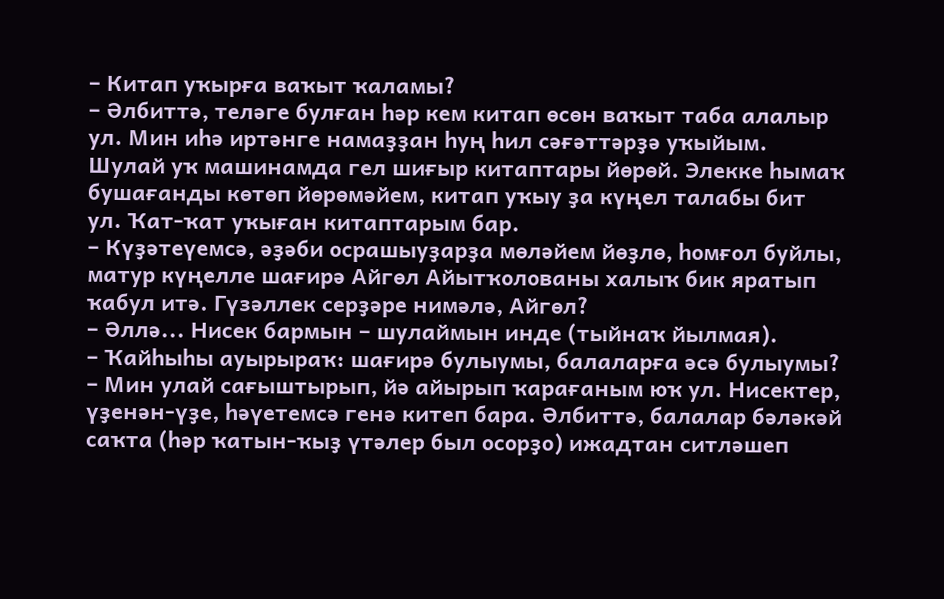– Китап уҡырға ваҡыт ҡаламы?
– Әлбиттә, теләге булған һәр кем китап өсөн ваҡыт таба алалыр ул. Мин иһә иртәнге намаҙҙан һуң һил сәғәттәрҙә уҡыйым. Шулай уҡ машинамда гел шиғыр китаптары йөрөй. Элекке һымаҡ бушағанды көтөп йөрөмәйем, китап уҡыу ҙа күңел талабы бит ул. Ҡат-ҡат уҡыған китаптарым бар.
– Күҙәтеүемсә, әҙәби осрашыуҙарҙа мөләйем йөҙлө, һомғол буйлы, матур күңелле шағирә Айгөл Айытҡолованы халыҡ бик яратып ҡабул итә. Гүзәллек серҙәре нимәлә, Айгөл?
– Әллә... Нисек бармын – шулаймын инде (тыйнаҡ йылмая).
– Ҡайһыһы ауырыраҡ: шағирә булыумы, балаларға әсә булыумы?
– Мин улай сағыштырып, йә айырып ҡарағаным юҡ ул. Нисектер, үҙенән-үҙе, һәүетемсә генә китеп бара. Әлбиттә, балалар бәләкәй саҡта (һәр ҡатын-ҡыҙ үтәлер был осорҙо) ижадтан ситләшеп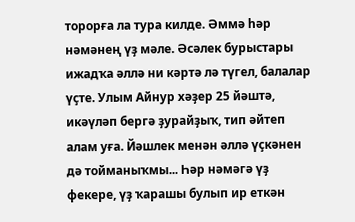торорға ла тура килде. Әммә һәр нәмәнең үҙ мәле. Әсәлек бурыстары ижадҡа әллә ни кәртә лә түгел, балалар үҫте. Улым Айнур хәҙер 25 йәштә, икәүләп бергә ҙурайҙыҡ, тип әйтеп алам уға. Йәшлек менән әллә үҫкәнен дә тойманыҡмы... Һәр нәмәгә үҙ фекере, үҙ ҡарашы булып ир еткән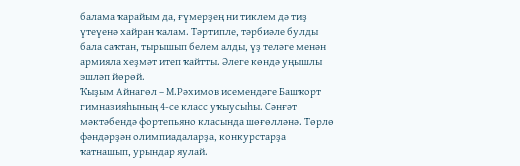балама ҡарайым да, ғүмерҙең ни тиклем дә тиҙ үтеүенә хайран ҡалам. Тәртипле, тәрбиәле булды бала саҡтан, тырышып белем алды, үҙ теләге менән армияла хеҙмәт итеп ҡайтты. Әлеге көндә уңышлы эшләп йөрөй.
Ҡыҙым Айнагөл – М.Рәхимов исемендәге Башҡорт гимназияһының 4-се класс уҡыусыһы. Сәнғәт мәктәбендә фортепьяно класында шөғөлләнә. Төрлө фәндәрҙән олимпиадаларҙа, конкурстарҙа ҡатнашып, урындар яулай.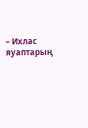– Ихлас яуаптарың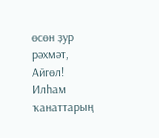өсөн ҙур рәхмәт, Айгөл! Илһам ҡанаттарың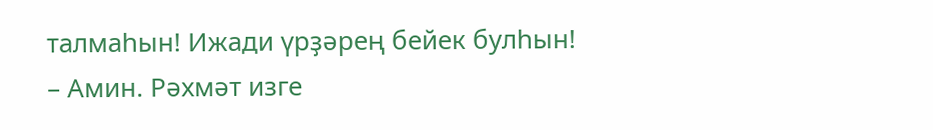талмаһын! Ижади үрҙәрең бейек булһын!
– Амин. Рәхмәт изге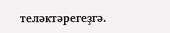теләктәрегеҙгә.